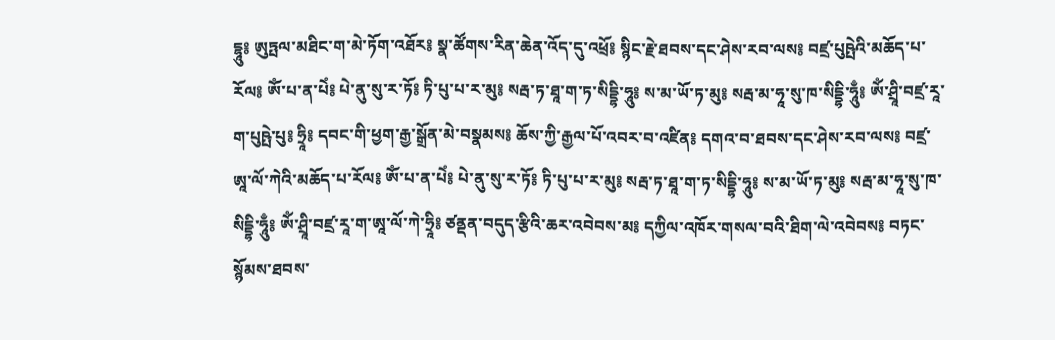དྷཱུ༔ ཨུཏྤལ་མཐིང་ག་མེ་ཏོག་འཐོར༔ སྣ་ཚོགས་རིན་ཆེན་འོད་དུ་འཕྲོ༔ སྙིང་རྗེ་ཐབས་དང་ཤེས་རབ་ལས༔ བཛྲ་པུཥྤེའི་མཆོད་པ་རོལ༔ ཨོཾ་པ་ན་པེཾ༔ པེ་ནུ་སུ་ར་ཏོ༔ ཏི་པུ་པ་ར་མུ༔ སརྦ་ཏ་ཐཱ་ག་ཏ་སིདྡྷི་ཧཱུ༔ ས་མ་ཡོ་ཏ་མུ༔ སརྦ་མ་ཧཱ་སུ་ཁ་སིདྡྷི་ཧཱུྃ༔ ཨོཾ་ཤྲཱི་བཛྲ་རཱ་ག་པུཥྤེ་པུ༔ ཧྲཱི༔ དབང་གི་ཕྱག་རྒྱ་སྒྲོན་མེ་བསྣམས༔ ཆོས་ཀྱི་རྒྱལ་པོ་འབར་བ་འཛིན༔ དགའ་བ་ཐབས་དང་ཤེས་རབ་ལས༔ བཛྲ་ཨཱ་ལོ་ཀེའི་མཆོད་པ་རོལ༔ ཨོཾ་པ་ན་པེཾ༔ པེ་ནུ་སུ་ར་ཏོ༔ ཏི་པུ་པ་ར་མུ༔ སརྦ་ཏ་ཐཱ་ག་ཏ་སིདྡྷི་ཧཱུ༔ ས་མ་ཡོ་ཏ་མུ༔ སརྦ་མ་ཧཱ་སུ་ཁ་སིདྡྷི་ཧཱུྃ༔ ཨོཾ་ཤྲཱི་བཛྲ་རཱ་ག་ཨཱ་ལོ་ཀེ་ཧྲཱི༔ ཙནྡན་བདུད་རྩིའི་ཆར་འབེབས་མ༔ དཀྱིལ་འཁོར་གསལ་བའི་ཐིག་ལེ་འབེབས༔ བཏང་སྙོམས་ཐབས་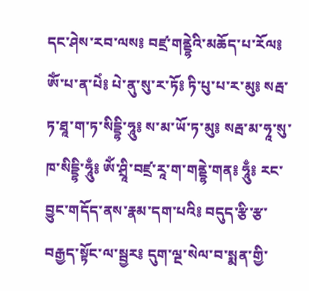དང་ཤེས་རབ་ལས༔ བཛྲ་གནྡྷེའི་མཆོད་པ་རོལ༔ ཨོཾ་པ་ན་པེཾ༔ པེ་ནུ་སུ་ར་ཏོ༔ ཏི་པུ་པ་ར་མུ༔ སརྦ་ཏ་ཐཱ་ག་ཏ་སིདྡྷི་ཧཱུ༔ ས་མ་ཡོ་ཏ་མུ༔ སརྦ་མ་ཧཱ་སུ་ཁ་སིདྡྷི་ཧཱུྃ༔ ཨོཾ་ཤྲཱི་བཛྲ་རཱ་ག་གནྡྷེ་གན༔ ཧཱུྃ༔ རང་བྱུང་གདོད་ནས་རྣམ་དག་པའི༔ བདུད་རྩི་རྩ་བརྒྱད་སྟོང་ལ་སྦྱར༔ དུག་ལྔ་སེལ་བ་སྨན་གྱི་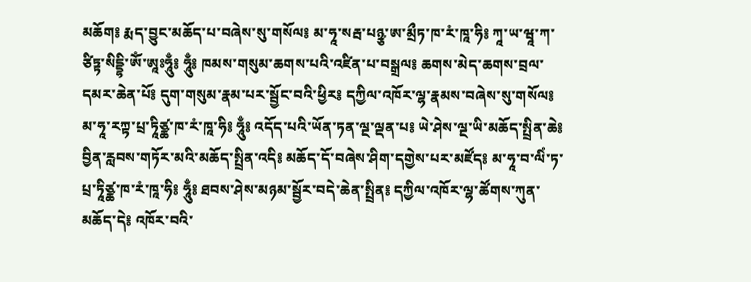མཆོག༔ རྨད་བྱུང་མཆོད་པ་བཞེས་སུ་གསོལ༔ མ་ཧཱ་སརྦ་པཉྩ་ཨ་མྲྀཏ་ཁ་རཾ་ཁཱ་ཧི༔ ཀཱ་ཡ་ཝཱ་ཀ་ཙིཏྟ་སིདྡྷི་ཨོཾ་ཨཱཿཧཱུྃ༔ ཧཱུྃ༔ ཁམས་གསུམ་ཆགས་པའི་འཛིན་པ་བསྒྲལ༔ ཆགས་མེད་ཆགས་བྲལ་དམར་ཆེན་པོ༔ དུག་གསུམ་རྣམ་པར་སྦྱོང་བའི་ཕྱིར༔ དཀྱིལ་འཁོར་ལྷ་རྣམས་བཞེས་སུ་གསོལ༔ མ་ཧཱ་རཀྟ་པྲ་ཏཱིཙྪ་ཁ་རཾ་ཁཱ་ཧི༔ ཧཱུྃ༔ འདོད་པའི་ཡོན་ཏན་ལྔ་ལྡན་པ༔ ཡེ་ཤེས་ལྔ་ཡི་མཆོད་སྤྲིན་ཆེ༔ བྱིན་རླབས་གཏོར་མའི་མཆོད་སྤྲིན་འདི༔ མཆོད་དོ་བཞེས་ཤིག་དགྱེས་པར་མཛོད༔ མ་ཧཱ་བ་ལིཾ་ཏ་པྲ་ཏཱིཙྪ་ཁ་རཾ་ཁཱ་ཧི༔ ཧཱུྃ༔ ཐབས་ཤེས་མཉམ་སྦྱོར་བདེ་ཆེན་སྤྲིན༔ དཀྱིལ་འཁོར་ལྷ་ཚོགས་ཀུན་མཆོད་དེ༔ འཁོར་བའི་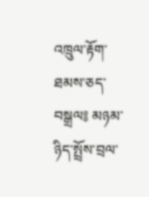འཁྲུལ་རྟོག་ཐམས་ཅད་བསྒྲལ༔ མཉམ་ཉིད་སྤྲོས་བྲལ་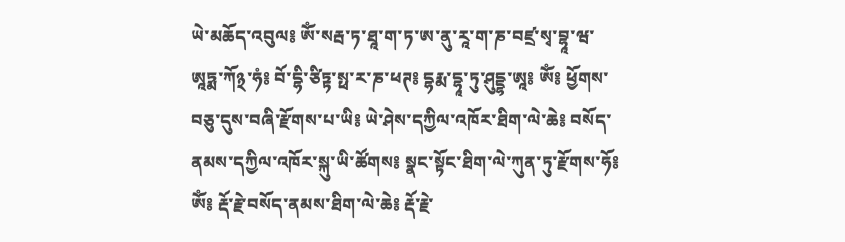ཡེ་མཆོད་འབུལ༔ ཨོཾ་སརྦ་ཏ་ཐཱ་ག་ཏ་ཨ་ནུ་རཱ་ག་ཎ་བཛྲ་སྭ་བྷཱ་ཝ་ཨཱཏྨ་ཀོ྅་ཧཾ༔ བོ་དྷི་ཙིཏྟ་སྥ་ར་ཎ་ཕཊ༔ དྷརྨ་དྷཱ་ཏུ་ཤུདྡྷ་ཨཱ༔ ཨོཾ༔ ཕྱོགས་བཅུ་དུས་བཞི་རྫོགས་པ་ཡི༔ ཡེ་ཤེས་དཀྱིལ་འཁོར་ཐིག་ལེ་ཆེ༔ བསོད་ནམས་དཀྱིལ་འཁོར་སྐུ་ཡི་ཚོགས༔ སྣང་སྟོང་ཐིག་ལེ་ཀུན་ཏུ་རྫོགས་ཧོ༔ ཨོཾ༔ རྡོ་རྗེ་བསོད་ནམས་ཐིག་ལེ་ཆེ༔ རྡོ་རྗེ་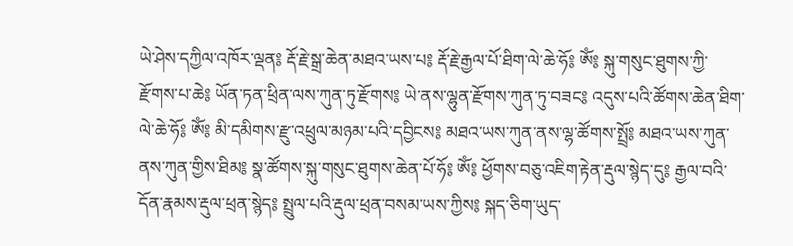ཡེ་ཤེས་དཀྱིལ་འཁོར་ལྡན༔ རྡོ་རྗེ་སྒྲ་ཆེན་མཐའ་ཡས་པ༔ རྡོ་རྗེ་རྒྱལ་པོ་ཐིག་ལེ་ཆེ་ཧོ༔ ཨོཾ༔ སྐུ་གསུང་ཐུགས་ཀྱི་རྫོགས་པ་ཆེ༔ ཡོན་ཏན་ཕྲིན་ལས་ཀུན་ཏུ་རྫོགས༔ ཡེ་ནས་ལྷུན་རྫོགས་ཀུན་ཏུ་བཟང༔ འདུས་པའི་ཚོགས་ཆེན་ཐིག་ལེ་ཆེ་ཧོ༔ ཨོཾ༔ མི་དམིགས་རྫུ་འཕྲུལ་མཉམ་པའི་དབྱིངས༔ མཐའ་ཡས་ཀུན་ནས་ལྷ་ཚོགས་སྤྲོ༔ མཐའ་ཡས་ཀུན་ནས་ཀུན་གྱིས་ཐིམ༔ སྣ་ཚོགས་སྐུ་གསུང་ཐུགས་ཆེན་པོ་ཧོ༔ ཨོཾ༔ ཕྱོགས་བཅུ་འཇིག་རྟེན་རྡུལ་སྙེད་དུ༔ རྒྱལ་བའི་དོན་རྣམས་རྡུལ་ཕྲན་སྙེད༔ སྤྲུལ་པའི་རྡུལ་ཕྲན་བསམ་ཡས་ཀྱིས༔ སྐད་ཅིག་ཡུད་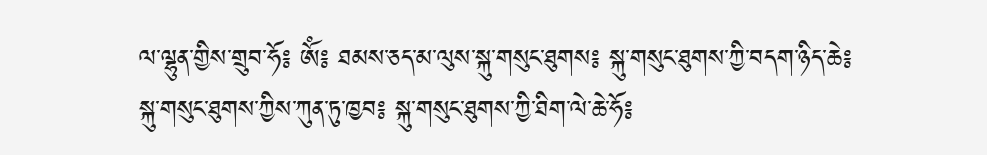ལ་ལྷུན་གྱིས་གྲུབ་ཧོ༔ ཨོཾ༔ ཐམས་ཅད་མ་ལུས་སྐུ་གསུང་ཐུགས༔ སྐུ་གསུང་ཐུགས་ཀྱི་བདག་ཉིད་ཆེ༔ སྐུ་གསུང་ཐུགས་ཀྱིས་ཀུན་ཏུ་ཁྱབ༔ སྐུ་གསུང་ཐུགས་ཀྱི་ཐིག་ལེ་ཆེ་ཧོ༔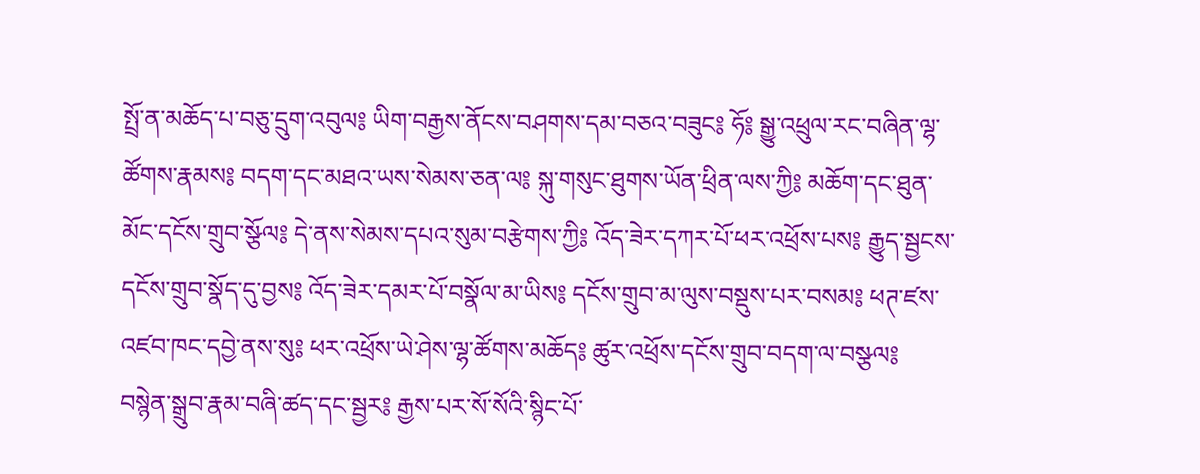སྤྲོ་ན་མཆོད་པ་བཅུ་དྲུག་འབུལ༔ ཡིག་བརྒྱས་ནོངས་བཤགས་དམ་བཅའ་བཟུང༔ ཧོ༔ སྒྱུ་འཕྲུལ་རང་བཞིན་ལྷ་ཚོགས་རྣམས༔ བདག་དང་མཐའ་ཡས་སེམས་ཅན་ལ༔ སྐུ་གསུང་ཐུགས་ཡོན་ཕྲིན་ལས་ཀྱི༔ མཆོག་དང་ཐུན་མོང་དངོས་གྲུབ་སྩོལ༔ དེ་ནས་སེམས་དཔའ་སུམ་བརྩེགས་ཀྱི༔ འོད་ཟེར་དཀར་པོ་ཕར་འཕྲོས་པས༔ རྒྱུད་སྦྱངས་དངོས་གྲུབ་སྣོད་དུ་བྱས༔ འོད་ཟེར་དམར་པོ་བསྣོལ་མ་ཡིས༔ དངོས་གྲུབ་མ་ལུས་བསྡུས་པར་བསམ༔ ཕཊ་ཛས་འཛབ་ཁང་དབྱེ་ནས་སུ༔ ཕར་འཕྲོས་ཡེ་ཤེས་ལྷ་ཚོགས་མཆོད༔ ཚུར་འཕྲོས་དངོས་གྲུབ་བདག་ལ་བསྩལ༔ བསྙེན་སྒྲུབ་རྣམ་བཞི་ཚད་དང་སྦྱར༔ རྒྱས་པར་སོ་སོའི་སྙིང་པོ་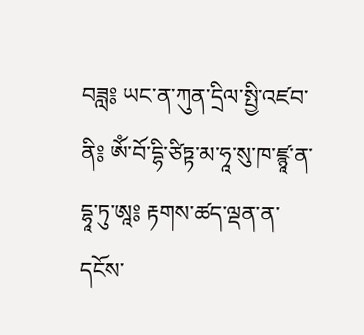བཟླ༔ ཡང་ན་ཀུན་དྲིལ་སྤྱི་འཛབ་ནི༔ ཨོཾ་བོ་དྷི་ཙིཏྟ་མ་ཧཱ་སུ་ཁ་ཛྙཱ་ན་དྷཱ་ཏུ་ཨཱ༔ རྟགས་ཚད་ལྡན་ན་དངོས་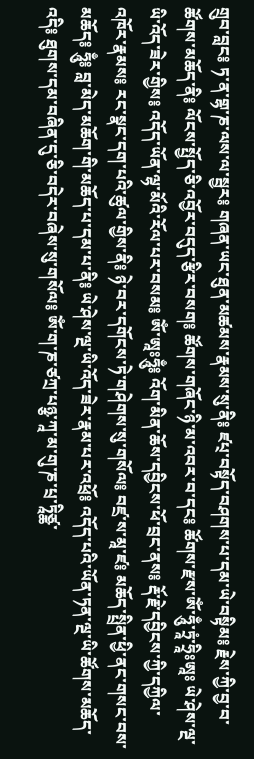གྲུབ་བླང༔ ཏ་ན་གྷ་ཎ་ལས་ལ་སྦྱར༔ གཞན་ཡང་ཐུན་མཚམས་རྣམས་སུ་ནི༔ ཛཔ྄་བསྟོད་བཤགས་པ་དམ་ཡེ་བསྟིམ༔ རྗེས་ཀྱི་བྱ་བ་ཚོགས་མཆོད་ནི༔ ལོངས་སྤྱོད་ཅི་འབྱོར་བདུད་རྩིར་བསག༔ ཚོགས་གཞོང་ཉི་མ་འབར་བ་དང༔ ཚོགས་རྫས་ཨོཾ་ཧཱུྃ་ཏྲཱཾ་ཧྲཱིཿཨཱཿ ཡེ་ཤེས་ལྔ་ཡི་འོད་ཟེར་གྱིས༔ འདོད་ཡོན་ལྷ་མོའི་རོལ་པར་བསམ༔ ཨོཾ་ཨཱཿཧཱུྃ༔ འོག་མིན་ཆོས་དབྱིངས་ཕོ་བྲང་ནས༔ རྡོ་རྗེ་དབྱིངས་ཀྱི་དཀྱིལ་འཁོར་རྣམས༔ རང་སྣང་དག་པའི་ཚུལ་གྱིས་ནི༔ ཉེ་བར་དགོངས་ཏེ་གཤེགས་སུ་གསོལ༔ བཛྲ་ས་མཱ་ཛ༔ མཆོད་སྤྲིན་ཕྱི་ནང་གསང་བས་མཆོད༔ ཧཱུྃ༔ བླ་མེད་མཆོག་གི་མཆོད་པ་དམ་པ་ནི༔ ཡེ་ཤེས་ལྔ་ཡི་འོད་ཟེར་རྣམ་པར་འཕྲོ༔ འདོད་པའི་ཡོན་ཏན་ལྔ་ཡི་ཚོགས་མཆོད་འདི༔ ཐུགས་དམ་བཞིན་དུ་ཅི་བདེར་བཞེས་སུ་གསོལ༔ ཨོཾ་ག་ཎ་ཙཀྲ་པཉྩ་ཀཱ་མ་གུ་ཎ་པྲ་ཏཱིཙྪ་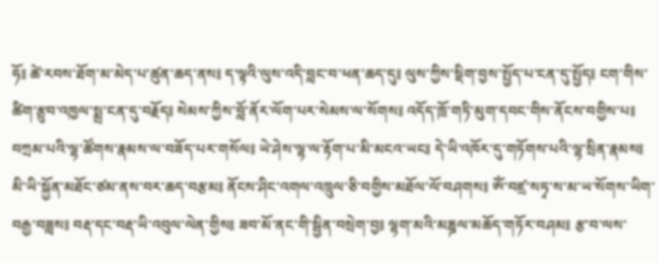ཧོ༔ ཚེ་རབས་ཐོག་མ་མེད་པ་ཚུན་ཆད་ནས༔ ད་ལྟའི་ལུས་འདི་བླང་བ་ཕན་ཆད་དུ༔ ལུས་ཀྱིས་སྡིག་བྱས་སྤྱོད་པ་ངན་དུ་སྤྱོད༔ ངག་གིས་ཚིག་རྩུབ་འཁྱལ་སྨྲ་ངན་དུ་བརྗོད༔ སེམས་ཀྱིས་བློ་ནོར་ལོག་པར་སེམས་ལ་སོགས༔ འདོད་ཁྲོ་གཏི་མུག་དབང་གིས་ནོངས་བགྱིས་པ༔ བཀྲམ་པའི་ལྷ་ཚོགས་རྣམས་ལ་བཟོད་པར་གསོལ༔ ཡེ་ཤེས་ལྷ་ལ་རྟོག་པ་མི་མངའ་ཡང༔ དེ་ཡི་འཁོར་དུ་གཏོགས་པའི་ལྷ་སྲིན་རྣམས༔ མི་ཡི་སྐྱོན་མཐོང་ཙམ་ནས་བར་ཆད་བརྩམ༔ ནོངས་ཤིང་འགལ་འཁྲུལ་ཅི་བགྱིས་མཐོལ་ལོ་བཤགས༔ ཨོཾ་བཛྲ་སཏྭ་ས་མ་ཡ་སོགས་ཡིག་བརྒྱ་བཟླས༔ བརྡ་དང་བརྡ་ཡི་འབུལ་ལེན་གྱིས༔ ཟབ་མོ་ནང་གི་སྦྱིན་བསྲེག་བྱ༔ ལྷག་མའི་མཎྜལ་མཆོད་གཏོར་བཤམ༔ རྩ་བ་ལས་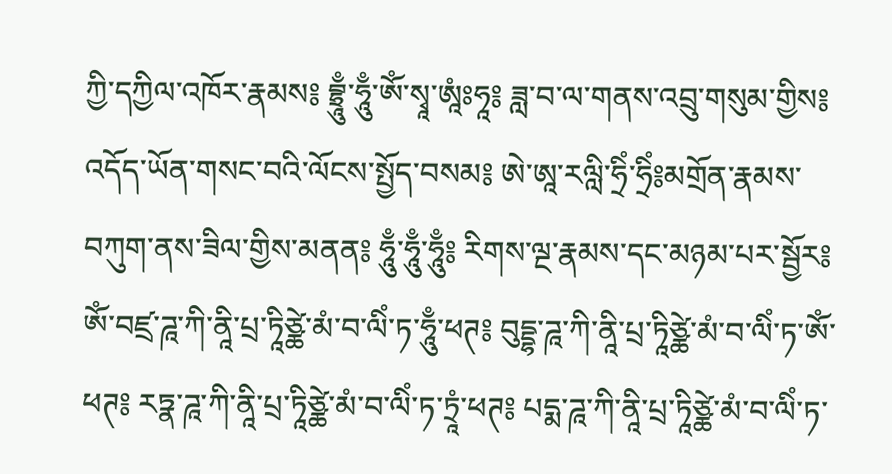ཀྱི་དཀྱིལ་འཁོར་རྣམས༔ བྷྲཱུྃ་ཧཱུྃ་ཨོཾ་སྭཱ་ཨཱཾཿཧཱ༔ ཟླ་བ་ལ་གནས་འབྲུ་གསུམ་གྱིས༔ འདོད་ཡོན་གསང་བའི་ལོངས་སྤྱོད་བསམ༔ ཨེ་ཨཱ་རལླི་ཧྲིཾ་ཧྲིཾ༔མགྲོན་རྣམས་བཀུག་ནས་ཟིལ་གྱིས་མནན༔ ཧཱུྃ་ཧཱུྃ་ཧཱུྃ༔ རིགས་ལྔ་རྣམས་དང་མཉམ་པར་སྦྱོར༔ ཨོཾ་བཛྲ་ཌཱ་ཀི་ནཱི་པྲ་ཏཱིཙྪེ་མཾ་བ་ལིཾ་ཏ་ཧཱུྃ་ཕཊ༔ བུདྡྷ་ཌཱ་ཀི་ནཱི་པྲ་ཏཱིཙྪེ་མཾ་བ་ལིཾ་ཏ་ཨོཾ་ཕཊ༔ རཏྣ་ཌཱ་ཀི་ནཱི་པྲ་ཏཱིཙྪེ་མཾ་བ་ལིཾ་ཏ་ཏྲཱཾ་ཕཊ༔ པདྨ་ཌཱ་ཀི་ནཱི་པྲ་ཏཱིཙྪེ་མཾ་བ་ལིཾ་ཏ་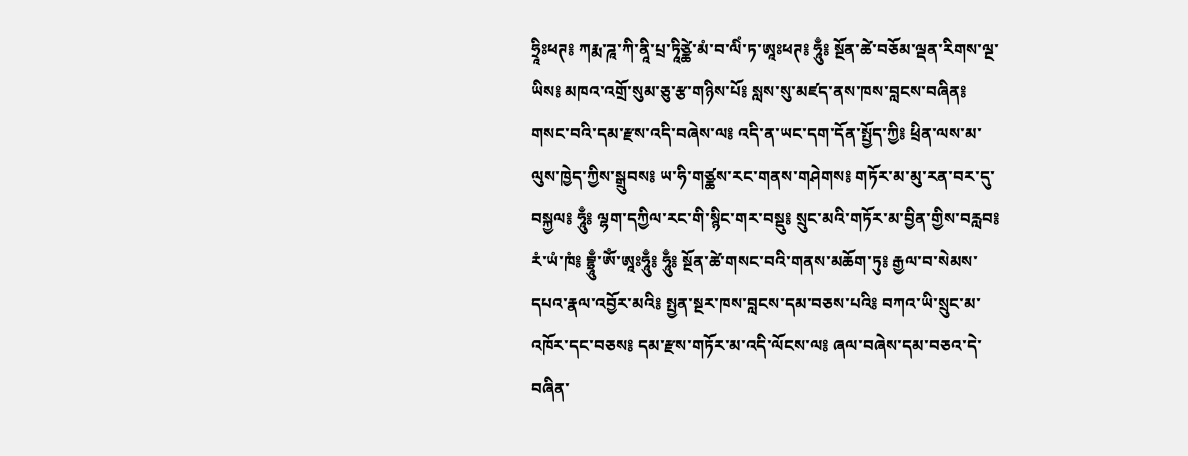ཧྲཱིཿཕཊ༔ ཀརྨ་ཌཱ་ཀི་ནཱི་པྲ་ཏཱིཙྪེ་མཾ་བ་ལིཾ་ཏ་ཨཱཿཕཊ༔ ཧཱུྃ༔ སྔོན་ཚེ་བཅོམ་ལྡན་རིགས་ལྔ་ཡིས༔ མཁའ་འགྲོ་སུམ་ཅུ་རྩ་གཉིས་པོ༔ སླས་སུ་མཛད་ནས་ཁས་བླངས་བཞིན༔ གསང་བའི་དམ་རྫས་འདི་བཞེས་ལ༔ འདི་ན་ཡང་དག་དོན་སྤྱོད་ཀྱི༔ ཕྲིན་ལས་མ་ལུས་ཁྱེད་ཀྱིས་སྒྲུབས༔ ཡ་ཧི་གཙྪས་རང་གནས་གཤེགས༔ གཏོར་མ་མུ་རན་བར་དུ་བསྐྱལ༔ ཧཱུྃ༔ ལྷག་དཀྱིལ་རང་གི་སྙིང་གར་བསྡུ༔ སྲུང་མའི་གཏོར་མ་བྱིན་གྱིས་བརླབ༔ རཾ་ཡཾ་ཁཾ༔ བྷྲཱུྃ་ཨོཾ་ཨཱཿཧཱུྃ༔ ཧཱུྃ༔ སྔོན་ཚེ་གསང་བའི་གནས་མཆོག་ཏུ༔ རྒྱལ་བ་སེམས་དཔའ་རྣལ་འབྱོར་མའི༔ སྤྱན་སྔར་ཁས་བླངས་དམ་བཅས་པའི༔ བཀའ་ཡི་སྲུང་མ་འཁོར་དང་བཅས༔ དམ་རྫས་གཏོར་མ་འདི་ལོངས་ལ༔ ཞལ་བཞེས་དམ་བཅའ་དེ་བཞིན་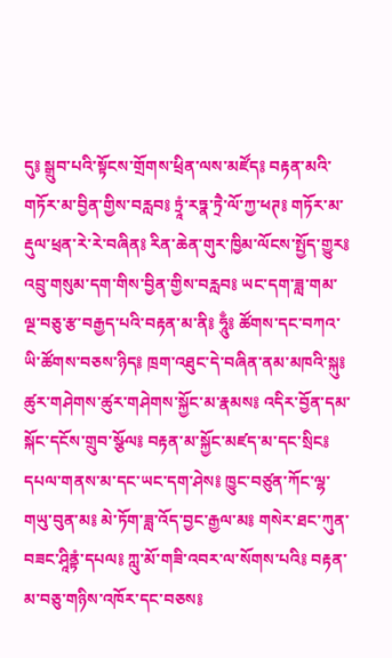དུ༔ སྒྲུབ་པའི་སྟོངས་གྲོགས་ཕྲིན་ལས་མཛོད༔ བརྟན་མའི་གཏོར་མ་བྱིན་གྱིས་བརླབ༔ ཏྲཱཾ་རཏྣ་ཏྲཻ་ལོ་ཀྱ་ཕཊ༔ གཏོར་མ་རྡུལ་ཕྲན་རེ་རེ་བཞིན༔ རིན་ཆེན་གུར་ཁྱིམ་ལོངས་སྤྱོད་གྱུར༔ འབྲུ་གསུམ་དག་གིས་བྱིན་གྱིས་བརླབ༔ ཡང་དག་ཟླ་གམ་ལྔ་བཅུ་རྩ་བརྒྱད་པའི་བརྟན་མ་ནི༔ ཧཱུྃ༔ ཚོགས་དང་བཀའ་ཡི་ཚོགས་བཅས་ཉིད༔ ཁྲག་འཐུང་དེ་བཞིན་ནམ་མཁའི་སྐུ༔ ཚུར་གཤེགས་ཚུར་གཤེགས་སྐྱོང་མ་རྣམས༔ འདིར་བྱོན་དམ་སྐོང་དངོས་གྲུབ་སྩོལ༔ བརྟན་མ་སྐྱོང་མཛད་མ་དང་སྲིང༔ དཔལ་གནས་མ་དང་ཡང་དག་ཤེས༔ ཁྱུང་བཙུན་ཀོང་ལྷ་གཡུ་བུན་མ༔ མེ་ཏོག་ཟླ་འོད་བྱང་རྒྱལ་མ༔ གསེར་ཐང་ཀུན་བཟང་ཤཱིནྟཾ་དཔལ༔ ཀླུ་མོ་གཟི་འབར་ལ་སོགས་པའི༔ བརྟན་མ་བཅུ་གཉིས་འཁོར་དང་བཅས༔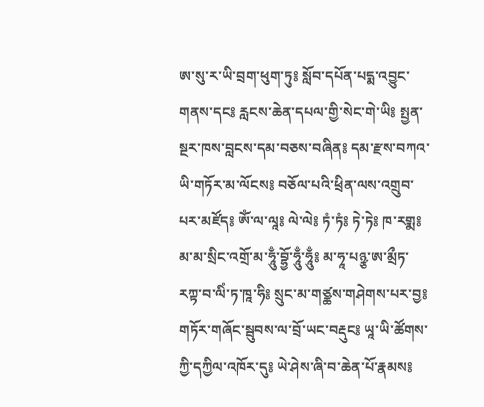ཨ་སུ་ར་ཡི་བྲག་ཕུག་ཏུ༔ སློབ་དཔོན་པདྨ་འབྱུང་གནས་དང༔ རླངས་ཆེན་དཔལ་གྱི་སེང་གེ་ཡི༔ སྤྱན་སྔར་ཁས་བླངས་དམ་བཅས་བཞིན༔ དམ་རྫས་བཀའ་ཡི་གཏོར་མ་ལོངས༔ བཅོལ་པའི་ཕྲིན་ལས་འགྲུབ་པར་མཛོད༔ ཨོཾ་ལ་ལཱ༔ ལེ་ལེ༔ ཏཾ་ཏཾ༔ ཏེ་ཏེ༔ ཁ་རགྨ༔ མ་མ་སྲིང་འགྲོ་མ་ཧཱུྃ་བྷྱོ་ཧཱུྃ་ཧཱུྃ༔ མ་ཧཱ་པཉྩ་ཨ་མྲྀཏ་རཀྟ་བ་ལིཾ་ཏ་ཁཱ་ཧི༔ སྲུང་མ་གཙྪས་གཤེགས་པར་བྱ༔ གཏོར་གཞོང་སྦུབས་ལ་བྲོ་ཡང་བརྡུང༔ ཡཱ་ཡི་ཚོགས་ཀྱི་དཀྱིལ་འཁོར་དུ༔ ཡེ་ཤེས་ཞི་བ་ཆེན་པོ་རྣམས༔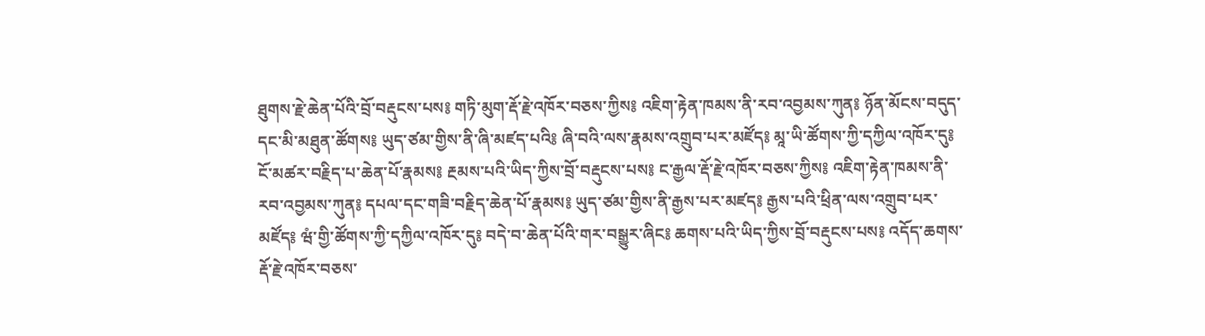ཐུགས་རྗེ་ཆེན་པོའི་བྲོ་བརྡུངས་པས༔ གཏི་མུག་རྡོ་རྗེ་འཁོར་བཅས་ཀྱིས༔ འཇིག་རྟེན་ཁམས་ནི་རབ་འབྱམས་ཀུན༔ ཉོན་མོངས་བདུད་དང་མི་མཐུན་ཚོགས༔ ཡུད་ཙམ་གྱིས་ནི་ཞི་མཛད་པའི༔ ཞི་བའི་ལས་རྣམས་འགྲུབ་པར་མཛོད༔ མཱ་ཡི་ཚོགས་ཀྱི་དཀྱིལ་འཁོར་དུ༔ ངོ་མཚར་བརྗིད་པ་ཆེན་པོ་རྣམས༔ རྔམས་པའི་ཡིད་ཀྱིས་བྲོ་བརྡུངས་པས༔ ང་རྒྱལ་རྡོ་རྗེ་འཁོར་བཅས་ཀྱིས༔ འཇིག་རྟེན་ཁམས་ནི་རབ་འབྱམས་ཀུན༔ དཔལ་དང་གཟི་བརྗིད་ཆེན་པོ་རྣམས༔ ཡུད་ཙམ་གྱིས་ནི་རྒྱས་པར་མཛད༔ རྒྱས་པའི་ཕྲིན་ལས་འགྲུབ་པར་མཛོད༔ ཝཾ་གྱི་ཚོགས་ཀྱི་དཀྱིལ་འཁོར་དུ༔ བདེ་བ་ཆེན་པོའི་གར་བསྒྱུར་ཞིང༔ ཆགས་པའི་ཡིད་ཀྱིས་བྲོ་བརྡུངས་པས༔ འདོད་ཆགས་རྡོ་རྗེ་འཁོར་བཅས་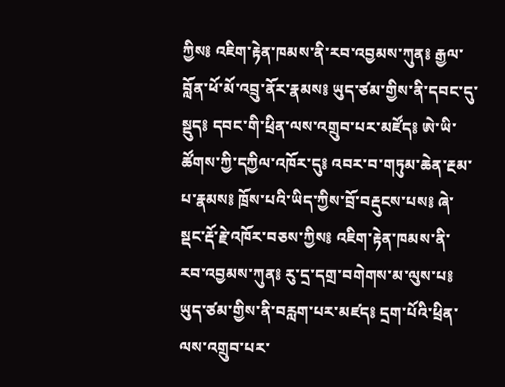ཀྱིས༔ འཇིག་རྟེན་ཁམས་ནི་རབ་འབྱམས་ཀུན༔ རྒྱལ་བློན་ཕོ་མོ་འབྲུ་ནོར་རྣམས༔ ཡུད་ཙམ་གྱིས་ནི་དབང་དུ་སྡུད༔ དབང་གི་ཕྲིན་ལས་འགྲུབ་པར་མཛོད༔ ཨེ་ཡི་ཚོགས་ཀྱི་དཀྱིལ་འཁོར་དུ༔ འབར་བ་གཏུམ་ཆེན་རྔམ་པ་རྣམས༔ ཁྲོས་པའི་ཡིད་ཀྱིས་བྲོ་བརྡུངས་པས༔ ཞེ་སྡང་རྡོ་རྗེ་འཁོར་བཅས་ཀྱིས༔ འཇིག་རྟེན་ཁམས་ནི་རབ་འབྱམས་ཀུན༔ རུ་དྲ་དགྲ་བགེགས་མ་ལུས་པ༔ ཡུད་ཙམ་གྱིས་ནི་བརླག་པར་མཛད༔ དྲག་པོའི་ཕྲིན་ལས་འགྲུབ་པར་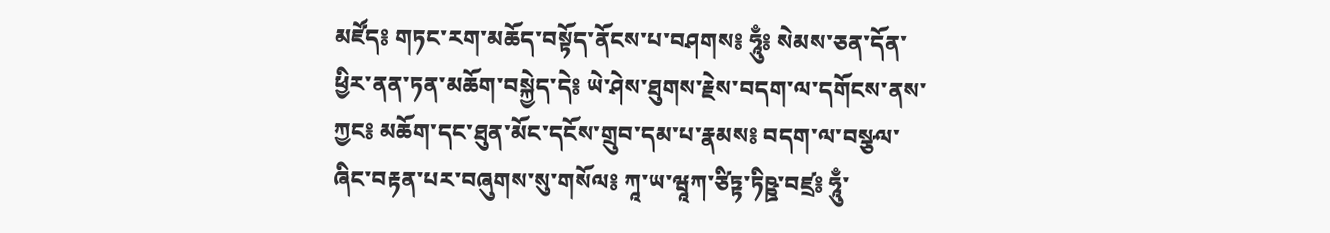མཛོད༔ གཏང་རག་མཆོད་བསྟོད་ནོངས་པ་བཤགས༔ ཧཱུྃ༔ སེམས་ཅན་དོན་ཕྱིར་ནན་ཏན་མཆོག་བསྐྱེད་དེ༔ ཡེ་ཤེས་ཐུགས་རྗེས་བདག་ལ་དགོངས་ནས་ཀྱང༔ མཆོག་དང་ཐུན་མོང་དངོས་གྲུབ་དམ་པ་རྣམས༔ བདག་ལ་བསྩལ་ཞིང་བརྟན་པར་བཞུགས་སུ་གསོལ༔ ཀཱ་ཡ་ཝཱཀ་ཙིཏྟ་ཏིཥྛ་བཛྲ༔ ཧཱུྃ་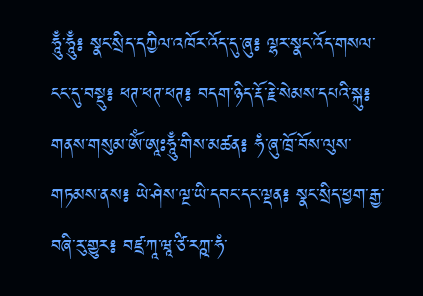ཧཱུྃ་ཧཱུྃ༔ སྣང་སྲིད་དཀྱིལ་འཁོར་འོད་དུ་ཞུ༔ ལྷར་སྣང་འོད་གསལ་ངང་དུ་བསྡུ༔ ཕཊ་ཕཊ་ཕཊ༔ བདག་ཉིད་རྡོ་རྗེ་སེམས་དཔའི་སྐུ༔ གནས་གསུམ་ཨོཾ་ཨཱཿཧཱུྃ་གིས་མཚན༔ ཧཾ་ཞུ་ཁྲོ་བོས་ལུས་གཏམས་ནས༔ ཡེ་ཤེས་ལྔ་ཡི་དབང་དང་ལྡན༔ སྣང་སྲིད་ཕྱག་རྒྱ་བཞི་རུ་གྱུར༔ བཛྲ་ཀཱ་ཝཱ་ཙི་རཀྵ་ཧཾ་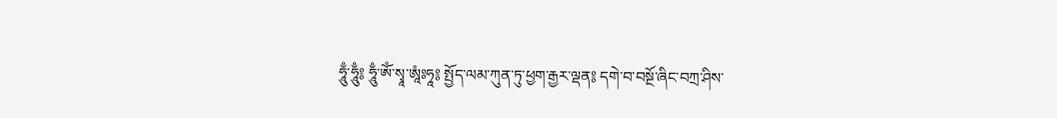ཧཱུྃ་ཧཱུྃ༔ ཧཱུྃ་ཨོཾ་སྭཱ་ཨཱཾཿཧཱ༔ སྤྱོད་ལམ་ཀུན་ཏུ་ཕྱག་རྒྱར་ལྡན༔ དགེ་བ་བསྔོ་ཞིང་བཀྲ་ཤིས་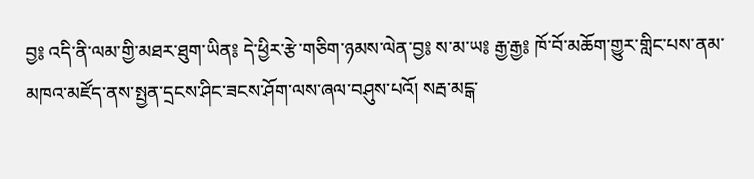བྱ༔ འདི་ནི་ལམ་གྱི་མཐར་ཐུག་ཡིན༔ དེ་ཕྱིར་རྩེ་གཅིག་ཉམས་ལེན་བྱ༔ ས་མ་ཡ༔ རྒྱ་རྒྱ༔ ཁོ་བོ་མཆོག་གྱུར་གླིང་པས་ནམ་མཁའ་མཛོད་ནས་སྤྱན་དྲངས་ཤིང་ཟངས་ཤོག་ལས་ཞལ་བཤུས་པའོ། སརྦ་མངྒ་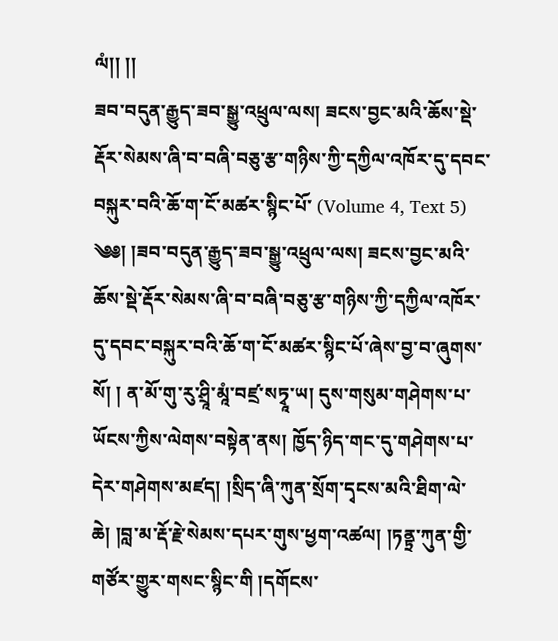ལཾ།། །།
ཟབ་བདུན་རྒྱུད་ཟབ་སྒྱུ་འཕྲུལ་ལས། ཟངས་བྱང་མའི་ཆོས་སྡེ་རྡོར་སེམས་ཞི་བ་བཞི་བཅུ་རྩ་གཉིས་ཀྱི་དཀྱིལ་འཁོར་དུ་དབང་བསྐུར་བའི་ཆོ་ག་ངོ་མཚར་སྙིང་པོ་ (Volume 4, Text 5)
༄༅། །ཟབ་བདུན་རྒྱུད་ཟབ་སྒྱུ་འཕྲུལ་ལས། ཟངས་བྱང་མའི་ཆོས་སྡེ་རྡོར་སེམས་ཞི་བ་བཞི་བཅུ་རྩ་གཉིས་ཀྱི་དཀྱིལ་འཁོར་དུ་དབང་བསྐུར་བའི་ཆོ་ག་ངོ་མཚར་སྙིང་པོ་ཞེས་བྱ་བ་ཞུགས་སོ། ། ན་མོ་གུ་རུ་ཤྲཱི་མཱཾ་བཛྲ་སཏྭཱ་ཡ། དུས་གསུམ་གཤེགས་པ་ཡོངས་ཀྱིས་ལེགས་བསྟེན་ནས། ཁྱོད་ཉིད་གང་དུ་གཤེགས་པ་དེར་གཤེགས་མཛད། །སྲིད་ཞི་ཀུན་སྲོག་དྭངས་མའི་ཐིག་ལེ་ཆེ། །བླ་མ་རྡོ་རྗེ་སེམས་དཔར་གུས་ཕྱག་འཚལ། །ཏནྟྲ་ཀུན་གྱི་གཙོར་གྱུར་གསང་སྙིང་གི །དགོངས་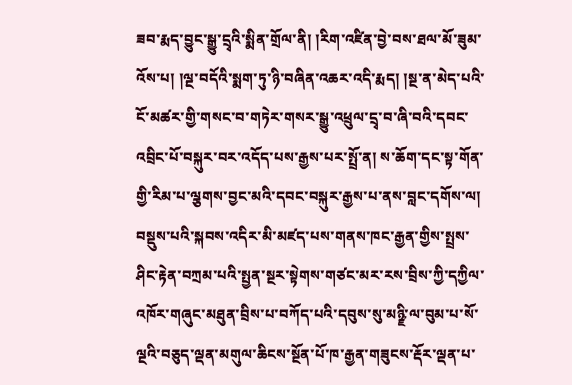ཟབ་རྨད་བྱུང་སྒྱུ་དྲྭའི་སྨིན་གྲོལ་ནི། །རིག་འཛིན་བྱེ་བས་ཐལ་མོ་ཟུམ་འོས་པ། །ལྔ་བདོའི་སྨག་ཏུ་ཉི་བཞིན་འཆར་འདི་རྨད། །སྔ་ན་མེད་པའི་ངོ་མཚར་གྱི་གསང་བ་གཏེར་གསར་སྒྱུ་འཕྲུལ་དྲྭ་བ་ཞི་བའི་དབང་འབྲིང་པོ་བསྐུར་བར་འདོད་པས་རྒྱས་པར་སྤྲོ་ན། ས་ཆོག་དང་སྟ་གོན་གྱི་རིམ་པ་ལྕགས་བྱང་མའི་དབང་བསྐུར་རྒྱས་པ་ནས་བླང་དགོས་ལ། བསྡུས་པའི་སྐབས་འདིར་མི་མཛད་པས་གནས་ཁང་རྒྱན་གྱིས་སྤྲས་ཤིང་རྟེན་བཀྲམ་པའི་སྤྱན་སྔར་སྟེགས་གཙང་མར་རས་བྲིས་ཀྱི་དཀྱིལ་འཁོར་གཞུང་མཐུན་བྲིས་པ་བཀོད་པའི་དབུས་སུ་མཉྫི་ལ་བུམ་པ་སོ་ལྔའི་བཅུད་ལྡན་མགུལ་ཆིངས་སྔོན་པོ་ཁ་རྒྱན་གཟུངས་རྡོར་ལྡན་པ་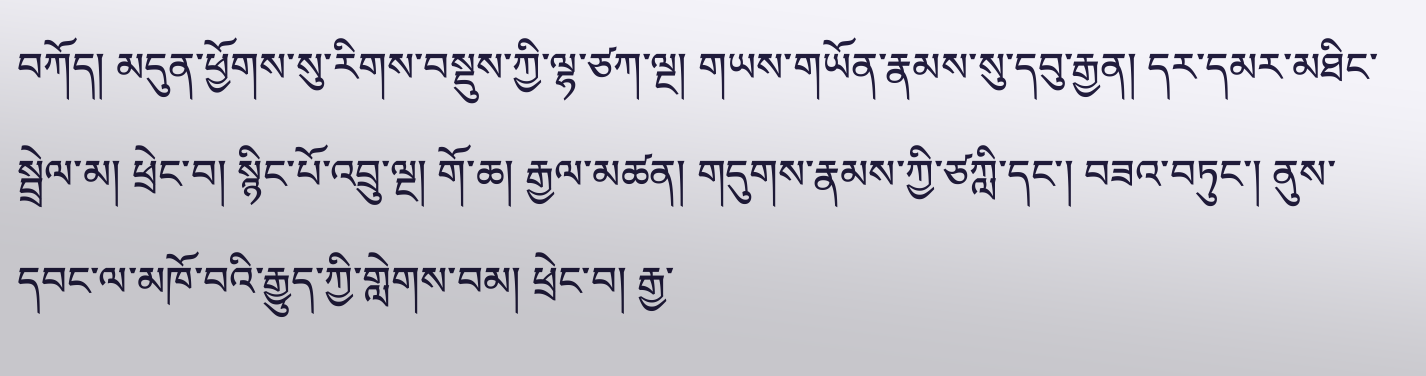བཀོད། མདུན་ཕྱོགས་སུ་རིགས་བསྡུས་ཀྱི་ལྷ་ཙཀ་ལྔ། གཡས་གཡོན་རྣམས་སུ་དབུ་རྒྱན། དར་དམར་མཐིང་སྦྲེལ་མ། ཕྲེང་བ། སྙིང་པོ་འབྲུ་ལྔ། གོ་ཆ། རྒྱལ་མཚན། གདུགས་རྣམས་ཀྱི་ཙཀླི་དང་། བཟའ་བཏུང་། ནུས་དབང་ལ་མཁོ་བའི་རྒྱུད་ཀྱི་གླེགས་བམ། ཕྲེང་བ། རྒྱ་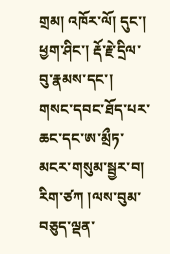གྲམ། འཁོར་ལོ། དུང་། ཕྱག་ཤིང་། རྡོ་རྗེ་དྲིལ་བུ་རྣམས་དང་། གསང་དབང་ཐོད་པར་ཆང་དང་ཨ་མྲྀཏ་མངར་གསུམ་སྦྱར་བ། རིག་ཙཀ །ལས་བུམ་བཅུད་ལྡན་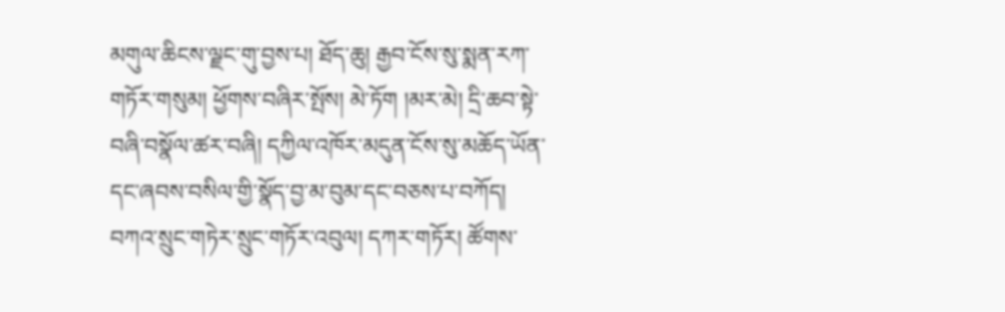མགུལ་ཆིངས་ལྗང་གུ་བྱས་པ། ཐོད་ཆུ། རྒྱབ་ངོས་སུ་སྨན་རཀ་གཏོར་གསུམ། ཕྱོགས་བཞིར་སྤོས། མེ་ཏོག །མར་མེ། དྲི་ཆབ་སྟེ་བཞི་བསྣོལ་ཚར་བཞི། དཀྱིལ་འཁོར་མདུན་ངོས་སུ་མཆོད་ཡོན་དང་ཞབས་བསིལ་གྱི་སྣོད་བྱ་མ་བུམ་དང་བཅས་པ་བཀོད། བཀའ་སྲུང་གཏེར་སྲུང་གཏོར་འབུལ། དཀར་གཏོར། ཚོགས་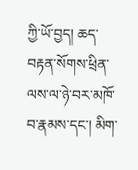ཀྱི་ཡོ་བྱད། ཆད་བརྟན་སོགས་ཕྲིན་ལས་ལ་ཉེ་བར་མཁོ་བ་རྣམས་དང་། མིག་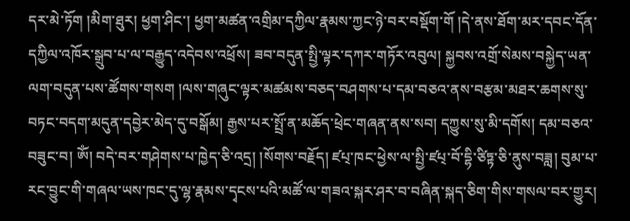དར་མེ་ཏོག །མིག་ཐུར། ཕྱག་ཤིང་། ཕྱག་མཚན་འགྲིམ་དཀྱིལ་རྣམས་ཀྱང་ཉེ་བར་བསྡོག་གོ །དེ་ནས་ཐོག་མར་དབང་དོན་དཀྱིལ་འཁོར་སྒྲུབ་པ་ལ་བརྒྱུད་འདེབས་འཕྲོས། ཟབ་བདུན་སྤྱི་ལྟར་དཀར་གཏོར་འབུལ། སྐྱབས་འགྲོ་སེམས་བསྐྱེད་ཡན་ལག་བདུན་པས་ཚོགས་གསག །ལས་གཞུང་ལྟར་མཚམས་བཅད་བཤགས་པ་དམ་བཅའ་ནས་བརྩམ་མཐར་ཆགས་སུ་བཏང་བདག་མདུན་དབྱེར་མེད་དུ་བསྒོམ། རྒྱས་པར་སྤྲོ་ན་མཆོད་ཕྲེང་གཞན་ནས་སབ། དཀྱུས་སུ་མི་དགོས། དམ་བཅའ་བཟུང་བ། ཨོཾ། བདེ་བར་གཤེགས་པ་ཁྱེད་ཅི་འདྲ། །སོགས་བརྗོད། ཛཔ྄་ཁང་ཕྱེས་ལ་སྤྱི་ཛཔ྄་བོ་དྷི་ཙིཏྟ་ཅི་ནུས་བཟླ། བུམ་པ་རང་བྱུང་གི་གཞལ་ཡས་ཁང་དུ་ལྷ་རྣམས་དྭངས་པའི་མཚོ་ལ་གཟའ་སྐར་ཤར་བ་བཞིན་སྐད་ཅིག་གིས་གསལ་བར་གྱུར།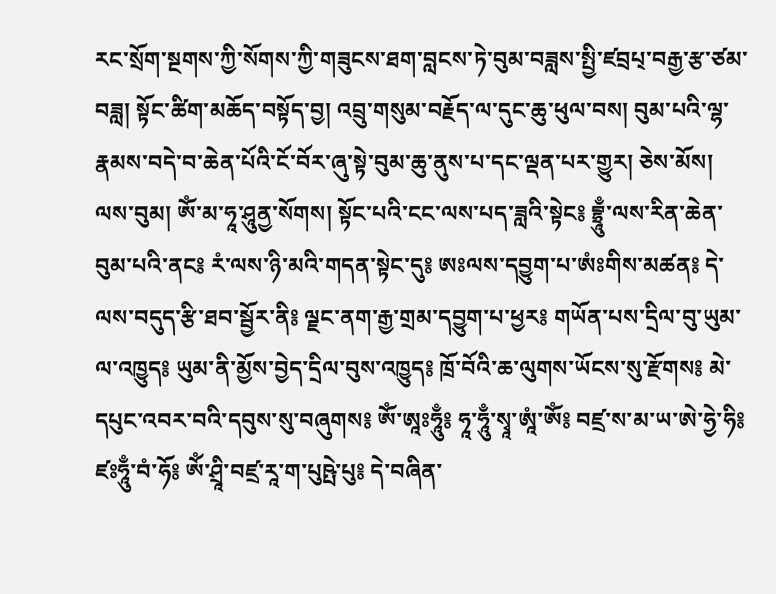རང་སྲོག་སྔགས་ཀྱི་སོགས་ཀྱི་གཟུངས་ཐག་བླངས་ཏེ་བུམ་བཟླས་སྤྱི་ཛབྲཔ྄་བརྒྱ་རྩ་ཙམ་བཟླ། སྟོང་ཚིག་མཆོད་བསྟོད་བྱ། འབྲུ་གསུམ་བརྗོད་ལ་དུང་ཆུ་ཕུལ་བས། བུམ་པའི་ལྷ་རྣམས་བདེ་བ་ཆེན་པོའི་ངོ་བོར་ཞུ་སྟེ་བུམ་ཆུ་ནུས་པ་དང་ལྡན་པར་གྱུར། ཅེས་མོས། ལས་བུམ། ཨོཾ་མ་ཧཱ་ཤཱུནྱ་སོགས། སྟོང་པའི་ངང་ལས་པད་ཟླའི་སྟེང༔ བྷྲཱུྃ་ལས་རིན་ཆེན་བུམ་པའི་ནང༔ རཾ་ལས་ཉི་མའི་གདན་སྟེང་དུ༔ ཨཿལས་དབྱུག་པ་ཨཾཿགིས་མཚན༔ དེ་ལས་བདུད་རྩི་ཐབ་སྦྱོར་ནི༔ ལྗང་ནག་རྒྱ་གྲམ་དབྱུག་པ་ཕྱར༔ གཡོན་པས་དྲིལ་བུ་ཡུམ་ལ་འཁྱུད༔ ཡུམ་ནི་མྱོས་བྱེད་དྲིལ་བུས་འཁྱུད༔ ཁྲོ་བོའི་ཆ་ལུགས་ཡོངས་སུ་རྫོགས༔ མེ་དཔུང་འབར་བའི་དབུས་སུ་བཞུགས༔ ཨོཾ་ཨཱཿཧཱུྃ༔ ཧཱ་ཧཱུྃ་སྭཱ་ཨཱཾ་ཨོཾ༔ བཛྲ་ས་མ་ཡ་ཨེ་ཧྱེ་ཧི༔ ཛཿཧཱུྃ་བཾ་ཧོ༔ ཨོཾ་ཤྲཱི་བཛྲ་རཱ་ག་པུཥྤེ་པུ༔ དེ་བཞིན་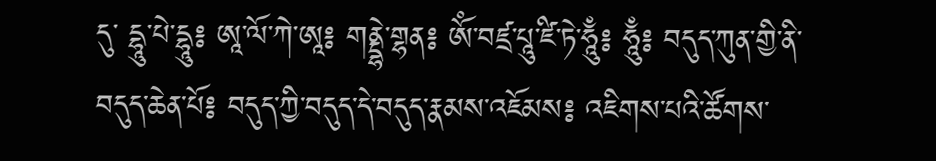དུ་ དྷཱུ་པེ་དྷཱུ༔ ཨཱ་ལོ་ཀེ་ཨཱ༔ གནྡྷེ་གྷན༔ ཨོཾ་བཛྲ་པཱུ་ཛི་ཏེ་ཧཱུྃ༔ ཧཱུྃ༔ བདུད་ཀུན་གྱི་ནི་བདུད་ཆེན་པོ༔ བདུད་ཀྱི་བདུད་དེ་བདུད་རྣམས་འཇོམས༔ འཇིགས་པའི་ཚོགས་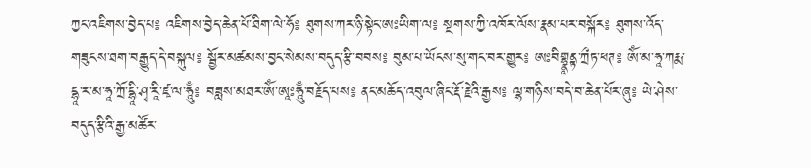ཀྱང་འཇིགས་བྱེད་པ༔ འཇིགས་བྱེད་ཆེན་པོ་ཐིག་ལེ་ཧོ༔ ཐུགས་ཀར་ཉི་སྟེང་ཨཿཡིག་ལ༔ སྔགས་ཀྱི་འཁོར་ལོས་རྣམ་པར་བསྐོར༔ ཐུགས་འོད་གཟུངས་ཐག་བརྒྱུད་དེ་བསྐུལ༔ སྦྱོར་མཚམས་བྱང་སེམས་བདུད་རྩི་བབས༔ བུམ་པ་ཡོངས་སུ་གང་བར་གྱུར༔ ཨཿབིགྷྣཱནྟ་ཀྲྀཏ་ཕཊ༔ ཨོཾ་མ་ཧཱ་ཀརྨ་དྷཱ་ར་མ་ཧཱ་ཀྲོ་དྷཱི་ཤྭ་རཱི་ཛྭ་ལ་ཧཱུྃ༔ བཟླས་མཐར་ཨོཾ་ཨཱཿཧཱུྃ་བརྗོད་པས༔ ནང་མཆོད་འབུལ་ཞིང་རྡོ་རྗེའི་རྒྱས༔ ལྷ་གཉིས་བདེ་བ་ཆེན་པོར་ཞུ༔ ཡེ་ཤེས་བདུད་རྩིའི་རྒྱ་མཚོར་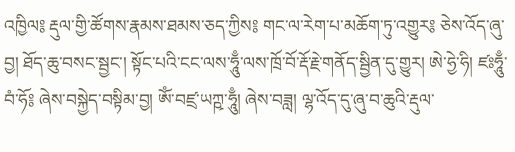འཁྱིལ༔ རྡུལ་གྱི་ཚོགས་རྣམས་ཐམས་ཅད་ཀྱིས༔ གང་ལ་རེག་པ་མཆོག་ཏུ་འགྱུར༔ ཅེས་འོད་ཞུ་བྱ། ཐོད་ཆུ་བསང་སྦྱང་། སྟོང་པའི་ངང་ལས་ཧཱུྃ་ལས་ཁྲོ་བོ་རྡོ་རྗེ་གནོད་སྦྱིན་དུ་གྱུར། ཨེ་ཧྱེ་ཧི། ཛཿཧཱུྃ་བཾ་ཧོ༔ ཞེས་བསྐྱེད་བསྟིམ་བྱ། ཨོཾ་བཛྲ་ཡཀྵ་ཧཱུྃ། ཞེས་བཟླ། ལྷ་འོད་དུ་ཞུ་བ་ཆུའི་རྡུལ་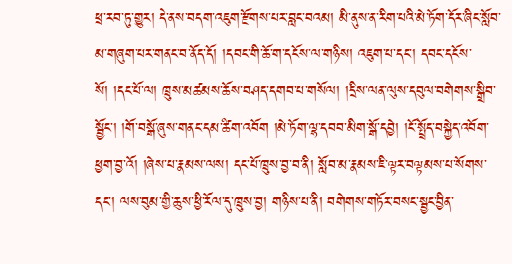ཕྲ་རབ་ཏུ་གྱུར། དེ་ནས་བདག་འཇུག་རྫོགས་པར་བླང་བའམ། མི་ནུས་ན་རིག་པའི་མེ་ཏོག་དོར་ཞིང་སློབ་མ་གཞུག་པར་གནང་བ་ནོད་དོ། །དབང་གི་ཆོ་ག་དངོས་ལ་གཉིས། འཇུག་པ་དང་། དབང་དངོས་སོ། །དང་པོ་ལ། ཁྲུས་མཚམས་ཆོས་བཤད་དགབ་པ་གསོལ། །དྲིས་ལན་ལུས་དབུལ་བགེགས་སྒྲིབ་སྦྱོང་། །གོ་བསྒོ་ཞུས་གནང་དམ་ཚིག་འབོག །མེ་ཏོག་ལྷ་དབབ་མིག་སྒོ་དབྱེ། །ངོ་སྤྲོད་བསྐྱེད་འབོག་ཕྱག་བྱ་འོ། །ཞེས་པ་རྣམས་ལས། དང་པོ་ཁྲུས་བྱ་བ་ནི། སློབ་མ་རྣམས་ཇི་ལྟར་བལྟམས་པ་སོགས་དང་། ལས་བུམ་གྱི་ཆུས་ཕྱི་རོལ་དུ་ཁྲུས་བྱ། གཉིས་པ་ནི། བགེགས་གཏོར་བསང་སྦྱང་བྱིན་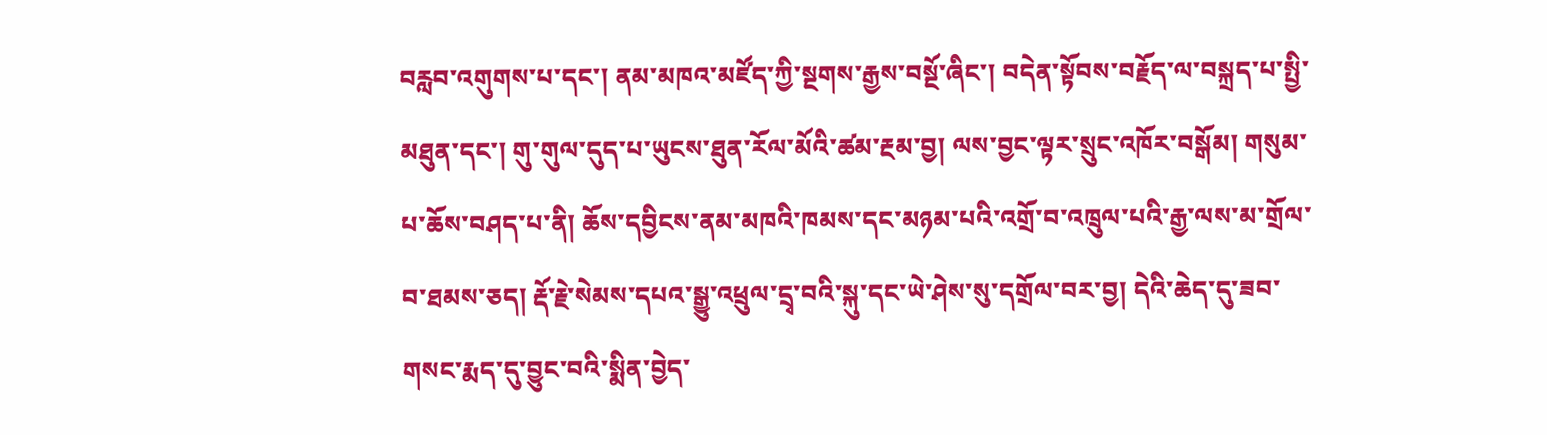བརླབ་འགུགས་པ་དང་། ནམ་མཁའ་མཛོད་ཀྱི་སྔགས་རྒྱས་བསྔོ་ཞིང་། བདེན་སྟོབས་བརྗོད་ལ་བསྐྲད་པ་སྤྱི་མཐུན་དང་། གུ་གུལ་དུད་པ་ཡུངས་ཐུན་རོལ་མོའི་ཚམ་རྔམ་བྱ། ལས་བྱང་ལྟར་སྲུང་འཁོར་བསྒོམ། གསུམ་པ་ཆོས་བཤད་པ་ནི། ཆོས་དབྱིངས་ནམ་མཁའི་ཁམས་དང་མཉམ་པའི་འགྲོ་བ་འཁྲུལ་པའི་རྒྱ་ལས་མ་གྲོལ་བ་ཐམས་ཅད། རྡོ་རྗེ་སེམས་དཔའ་སྒྱུ་འཕྲུལ་དྲྭ་བའི་སྐུ་དང་ཡེ་ཤེས་སུ་དགྲོལ་བར་བྱ། དེའི་ཆེད་དུ་ཟབ་གསང་རྨད་དུ་བྱུང་བའི་སྨིན་བྱེད་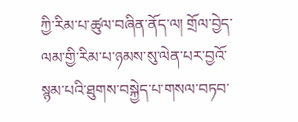ཀྱི་རིམ་པ་ཚུལ་བཞིན་ནོད་ལ། གྲོལ་བྱེད་ལམ་གྱི་རིམ་པ་ཉམས་སུ་ལེན་པར་བྱའོ་སྙམ་པའི་ཐུགས་བསྐྱེད་པ་གསལ་བཏབ་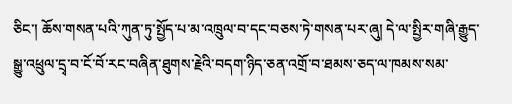ཅིང་། ཆོས་གསན་པའི་ཀུན་ཏུ་སྤྱོད་པ་མ་འཁྲུལ་བ་དང་བཅས་ཏེ་གསན་པར་ཞུ། དེ་ལ་སྤྱིར་གཞི་རྒྱུད་སྒྱུ་འཕྲུལ་དྲྭ་བ་ངོ་བོ་རང་བཞིན་ཐུགས་རྗེའི་བདག་ཉིད་ཅན་འགྲོ་བ་ཐམས་ཅད་ལ་ཁམས་སམ་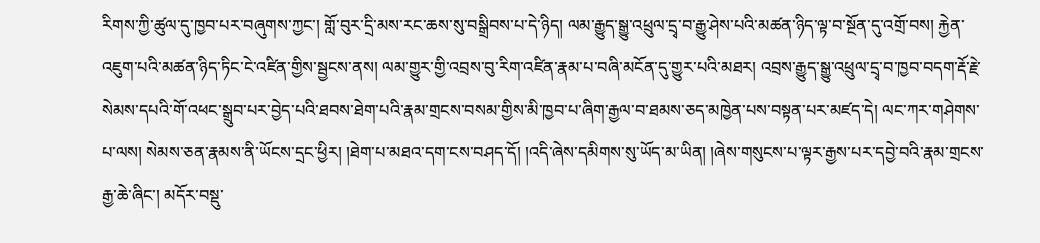རིགས་ཀྱི་ཚུལ་དུ་ཁྱབ་པར་བཞུགས་ཀྱང་། གློ་བུར་དྲི་མས་རང་ཆས་སུ་བསྒྲིབས་པ་དེ་ཉིད། ལམ་རྒྱུད་སྒྱུ་འཕྲུལ་དྲྭ་བ་རྒྱུ་ཤེས་པའི་མཚན་ཉིད་ལྟ་བ་སྔོན་དུ་འགྲོ་བས། རྐྱེན་འཇུག་པའི་མཚན་ཉིད་ཏིང་ངེ་འཛིན་གྱིས་སྦྱངས་ནས། ལམ་གྱུར་གྱི་འབྲས་བུ་རིག་འཛིན་རྣམ་པ་བཞི་མངོན་དུ་གྱུར་པའི་མཐར། འབྲས་རྒྱུད་སྒྱུ་འཕྲུལ་དྲྭ་བ་ཁྱབ་བདག་རྡོ་རྗེ་སེམས་དཔའི་གོ་འཕང་སྒྲུབ་པར་བྱེད་པའི་ཐབས་ཐེག་པའི་རྣམ་གྲངས་བསམ་གྱིས་མི་ཁྱབ་པ་ཞིག་རྒྱལ་བ་ཐམས་ཅད་མཁྱེན་པས་བསྟན་པར་མཛད་དེ། ལང་ཀར་གཤེགས་པ་ལས། སེམས་ཅན་རྣམས་ནི་ཡོངས་དྲང་ཕྱིར། །ཐེག་པ་མཐའ་དག་ངས་བཤད་དོ། །འདི་ཞེས་དམིགས་སུ་ཡོད་མ་ཡིན། །ཞེས་གསུངས་པ་ལྟར་རྒྱས་པར་དབྱེ་བའི་རྣམ་གྲངས་རྒྱ་ཆེ་ཞིང་། མདོར་བསྡུ་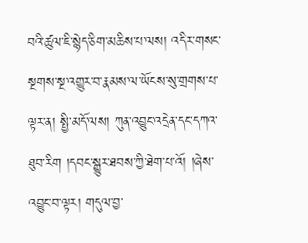བའི་ཚུལ་ཇི་སྙེད་ཅིག་མཆིས་པ་ལས། འདིར་གསང་སྔགས་སྔ་འགྱུར་བ་རྣམས་ལ་ཡོངས་སུ་གྲགས་པ་ལྟར་ན། སྤྱི་མདོ་ལས། ཀུན་འབྱུང་འདྲེན་དང་དཀའ་ཐུབ་རིག །དབང་སྒྱུར་ཐབས་ཀྱི་ཐེག་པ་འོ། །ཞེས་འབྱུང་བ་ལྟར། གདུལ་བྱ་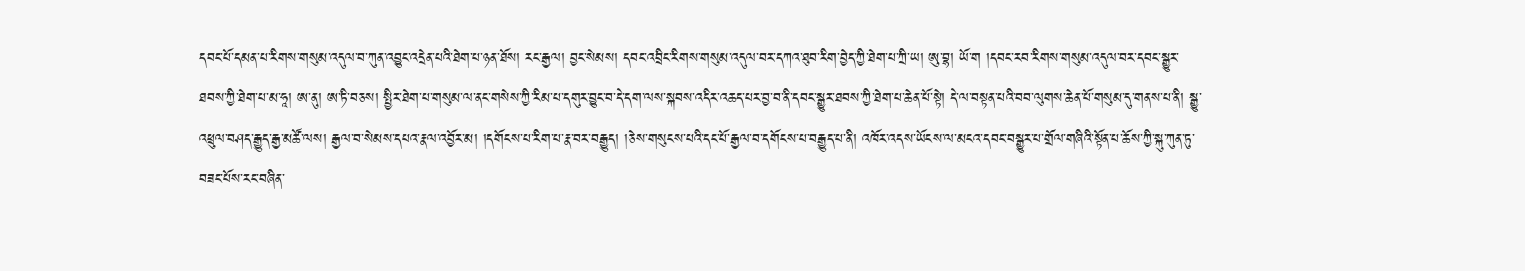དབང་པོ་དམན་པ་རིགས་གསུམ་འདུལ་བ་ཀུན་འབྱུང་འདྲེན་པའི་ཐེག་པ་ཉན་ཐོས། རང་རྒྱལ། བྱང་སེམས། དབང་འབྲིང་རིགས་གསུམ་འདུལ་བར་དཀའ་ཐུབ་རིག་བྱེད་ཀྱི་ཐེག་པ་ཀྲི་ཡ། ཨུ་བྷ། ཡོ་ག །དབང་རབ་རིགས་གསུམ་འདུལ་བར་དབང་སྒྱུར་ཐབས་ཀྱི་ཐེག་པ་མ་ཧཱ། ཨ་ནུ། ཨ་ཏི་བཅས། སྤྱིར་ཐེག་པ་གསུམ་ལ་ནང་གསེས་ཀྱི་རིམ་པ་དགུར་བྱུང་བ་དེ་དག་ལས་སྐབས་འདིར་འཆད་པར་བྱ་བ་ནི་དབང་སྒྱུར་ཐབས་ཀྱི་ཐེག་པ་ཆེན་པོ་སྟེ། དེ་ལ་བསྟན་པའི་བབ་ལུགས་ཆེན་པོ་གསུམ་དུ་གནས་པ་ནི། སྒྱུ་འཕྲུལ་བཤད་རྒྱུད་རྒྱ་མཚོ་ལས། རྒྱལ་བ་སེམས་དཔའ་རྣལ་འབྱོར་མ། །དགོངས་པ་རིག་པ་རྣ་བར་བརྒྱུད། །ཅེས་གསུངས་པའི་དང་པོ་རྒྱལ་བ་དགོངས་པ་བརྒྱུད་པ་ནི། འཁོར་འདས་ཡོངས་ལ་མངའ་དབང་བསྒྱུར་པ་གྲོལ་གཞིའི་སྟོན་པ་ཆོས་ཀྱི་སྐུ་ཀུན་ཏུ་བཟང་པོས་རང་བཞིན་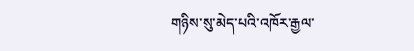གཉིས་སུ་མེད་པའི་འཁོར་རྒྱལ་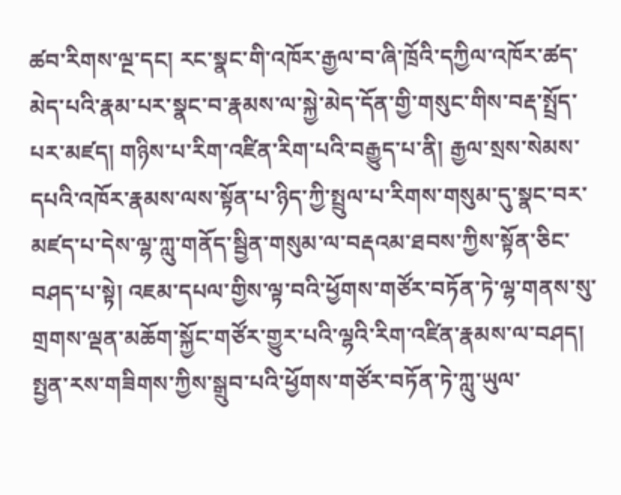ཚབ་རིགས་ལྔ་དང། རང་སྣང་གི་འཁོར་རྒྱལ་བ་ཞི་ཁྲོའི་དཀྱིལ་འཁོར་ཚད་མེད་པའི་རྣམ་པར་སྣང་བ་རྣམས་ལ་སྐྱེ་མེད་དོན་གྱི་གསུང་གིས་བརྡ་སྤྲོད་པར་མཛད། གཉིས་པ་རིག་འཛིན་རིག་པའི་བརྒྱུད་པ་ནི། རྒྱལ་སྲས་སེམས་དཔའི་འཁོར་རྣམས་ལས་སྟོན་པ་ཉིད་ཀྱི་སྤྲུལ་པ་རིགས་གསུམ་དུ་སྣང་བར་མཛད་པ་དེས་ལྷ་ཀླུ་གནོད་སྦྱིན་གསུམ་ལ་བརྡའམ་ཐབས་ཀྱིས་སྟོན་ཅིང་བཤད་པ་སྟེ། འཇམ་དཔལ་གྱིས་ལྟ་བའི་ཕྱོགས་གཙོར་བཏོན་ཏེ་ལྷ་གནས་སུ་གྲགས་ལྡན་མཆོག་སྐྱོང་གཙོར་གྱུར་པའི་ལྷའི་རིག་འཛིན་རྣམས་ལ་བཤད། སྤྱན་རས་གཟིགས་ཀྱིས་སྒྲུབ་པའི་ཕྱོགས་གཙོར་བཏོན་ཏེ་ཀླུ་ཡུལ་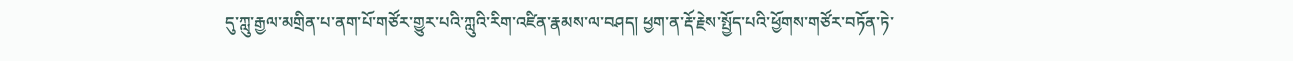དུ་ཀླུ་རྒྱལ་མགྲིན་པ་ནག་པོ་གཙོར་གྱུར་པའི་ཀླུའི་རིག་འཛིན་རྣམས་ལ་བཤད། ཕྱག་ན་རྡོ་རྗེས་སྤྱོད་པའི་ཕྱོགས་གཙོར་བཏོན་ཏེ་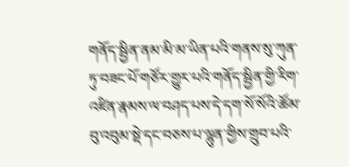གནོད་སྦྱིན་ནམ་མི་མ་ཡིན་པའི་གནས་སུ་ཀུན་ཏུ་བཟང་པོ་གཙོར་གྱུར་པའི་གནོད་སྦྱིན་གྱི་རིག་འཛིན་རྣམས་ལ་བཤད་པས་དེ་དག་སོ་སོའི་ཚོམ་བུ་འབུམ་སྡེ་དང་བཅས་པ་ལྷུན་གྱིས་གྲུབ་པའི་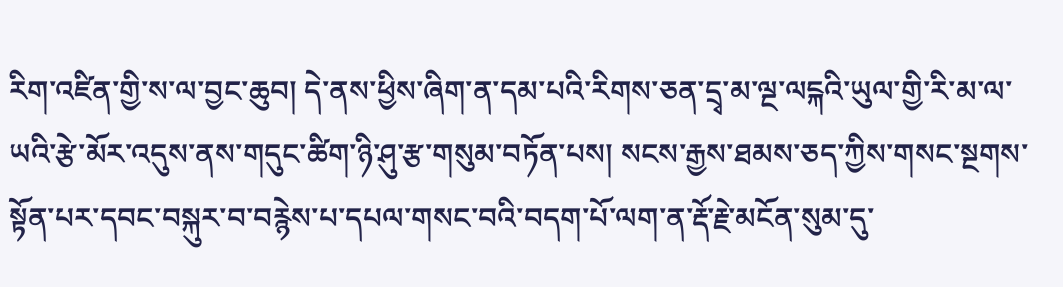རིག་འཛིན་གྱི་ས་ལ་བྱང་ཆུབ། དེ་ནས་ཕྱིས་ཞིག་ན་དམ་པའི་རིགས་ཅན་དྲྭ་མ་ལྔ་ལངྐའི་ཡུལ་གྱི་རི་མ་ལ་ཡའི་རྩེ་མོར་འདུས་ནས་གདུང་ཚིག་ཉི་ཤུ་རྩ་གསུམ་བཏོན་པས། སངས་རྒྱས་ཐམས་ཅད་ཀྱིས་གསང་སྔགས་སྟོན་པར་དབང་བསྐུར་བ་བརྙེས་པ་དཔལ་གསང་བའི་བདག་པོ་ལག་ན་རྡོ་རྗེ་མངོན་སུམ་དུ་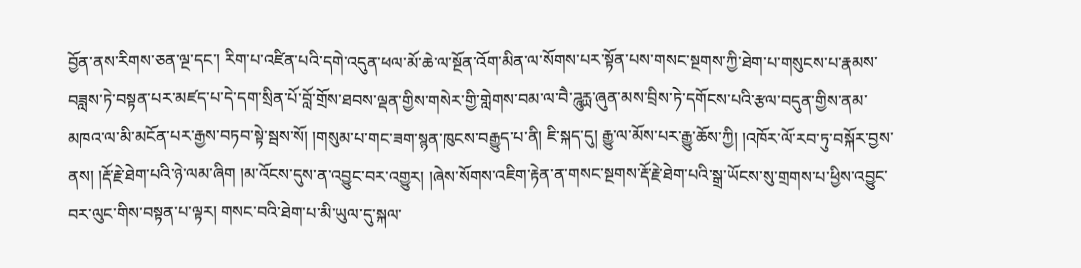བྱོན་ནས་རིགས་ཅན་ལྔ་དང་། རིག་པ་འཛིན་པའི་དགེ་འདུན་ཕལ་མོ་ཆེ་ལ་སྔོན་འོག་མིན་ལ་སོགས་པར་སྟོན་པས་གསང་སྔགས་ཀྱི་ཐེག་པ་གསུངས་པ་རྣམས་བཟླས་ཏེ་བསྟན་པར་མཛད་པ་དེ་དག་སྲིན་པོ་བློ་གྲོས་ཐབས་ལྡན་གྱིས་གསེར་གྱི་གླེགས་བམ་ལ་བཻ་ཌཱུརྻ་ཞུན་མས་བྲིས་ཏེ་དགོངས་པའི་རྩལ་བདུན་གྱིས་ནམ་མཁའ་ལ་མི་མངོན་པར་རྒྱས་བཏབ་སྟེ་སྦས་སོ། །གསུམ་པ་གང་ཟག་སྙན་ཁུངས་བརྒྱུད་པ་ནི། ཇི་སྐད་དུ། རྒྱུ་ལ་མོས་པར་རྒྱུ་ཆོས་ཀྱི། །འཁོར་ལོ་རབ་ཏུ་བསྐོར་བྱས་ནས། །རྡོ་རྗེ་ཐེག་པའི་ཉེ་ལམ་ཞིག །མ་འོངས་དུས་ན་འབྱུང་བར་འགྱུར། །ཞེས་སོགས་འཇིག་རྟེན་ན་གསང་སྔགས་རྡོ་རྗེ་ཐེག་པའི་སྒྲ་ཡོངས་སུ་གྲགས་པ་ཕྱིས་འབྱུང་བར་ལུང་གིས་བསྟན་པ་ལྟར། གསང་བའི་ཐེག་པ་མི་ཡུལ་དུ་སྐལ་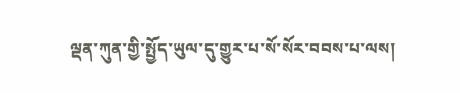ལྡན་ཀུན་གྱི་སྤྱོད་ཡུལ་དུ་གྱུར་པ་སོ་སོར་བབས་པ་ལས།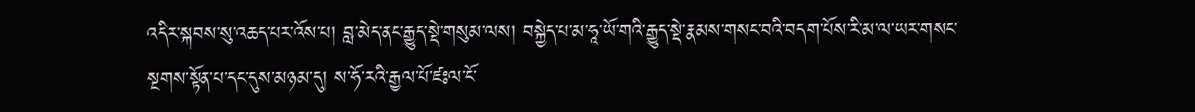འདིར་སྐབས་སུ་འཆད་པར་འོས་པ། བླ་མེད་ནང་རྒྱུད་སྡེ་གསུམ་ལས། བསྐྱེད་པ་མ་ཧཱ་ཡོ་གའི་རྒྱུད་སྡེ་རྣམས་གསང་བའི་བདག་པོས་རི་མ་ལ་ཡར་གསང་སྔགས་སྟོན་པ་དང་དུས་མཉམ་དུ། ས་ཧོ་རའི་རྒྱལ་པོ་ཛཿལ་ངོ་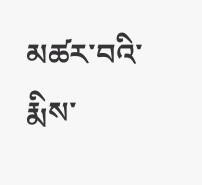མཚར་བའི་རྨིས་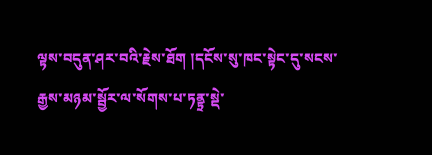ལྟས་བདུན་ཤར་བའི་རྗེས་ཐོག །དངོས་སུ་ཁང་སྟེང་དུ་སངས་རྒྱས་མཉམ་སྦྱོར་ལ་སོགས་པ་ཏནྟྲ་སྡེ་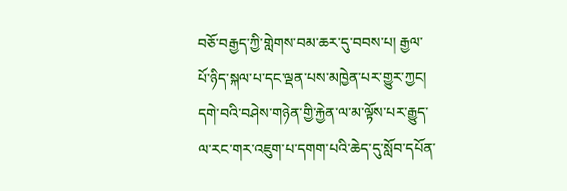བཅོ་བརྒྱད་ཀྱི་གླེགས་བམ་ཆར་དུ་བབས་པ། རྒྱལ་པོ་ཉིད་སྐལ་པ་དང་ལྡན་པས་མཁྱེན་པར་གྱུར་ཀྱང། དགེ་བའི་བཤེས་གཉེན་གྱི་རྐྱེན་ལ་མ་ལྟོས་པར་རྒྱུད་ལ་རང་གར་འཇུག་པ་དགག་པའི་ཆེད་དུ་སློབ་དཔོན་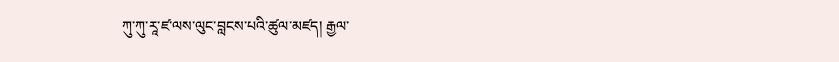ཀུ་ཀུ་རཱ་ཛ་ལས་ལུང་བླངས་པའི་ཚུལ་མཛད། རྒྱལ་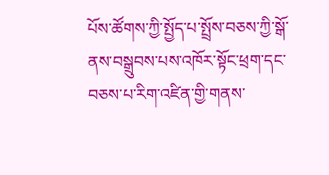པོས་ཚོགས་ཀྱི་སྤྱོད་པ་སྤྲོས་བཅས་ཀྱི་སྒོ་ནས་བསྒྲུབས་པས་འཁོར་སྟོང་ཕྲག་དང་བཅས་པ་རིག་འཛིན་གྱི་གནས་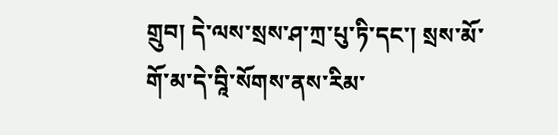གྲུབ། དེ་ལས་སྲས་ཤ་ཀྲ་པུ་ཏི་དང་། སྲས་མོ་གོ་མ་དེ་བཱི་སོགས་ནས་རིམ་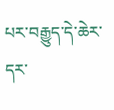པར་བརྒྱུད་དེ་ཆེར་དར་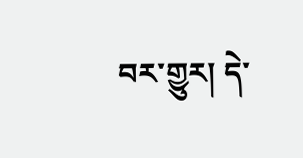བར་གྱུར། དེ་